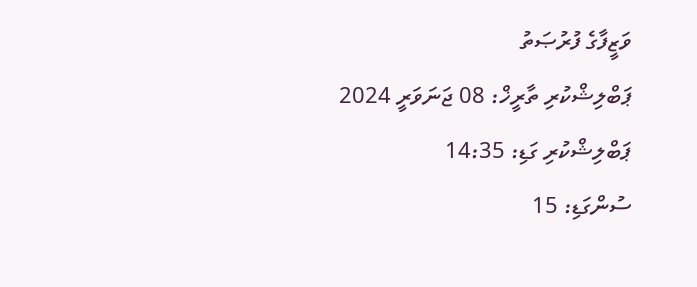ވަޒީފާގެ ފުރުޞަތު
ޕަބްލިޝްކުރި ތާރީޚް: 08 ޖަނަވަރީ 2024
ޕަބްލިޝްކުރި ގަޑި: 14:35
ސުންގަޑި: 15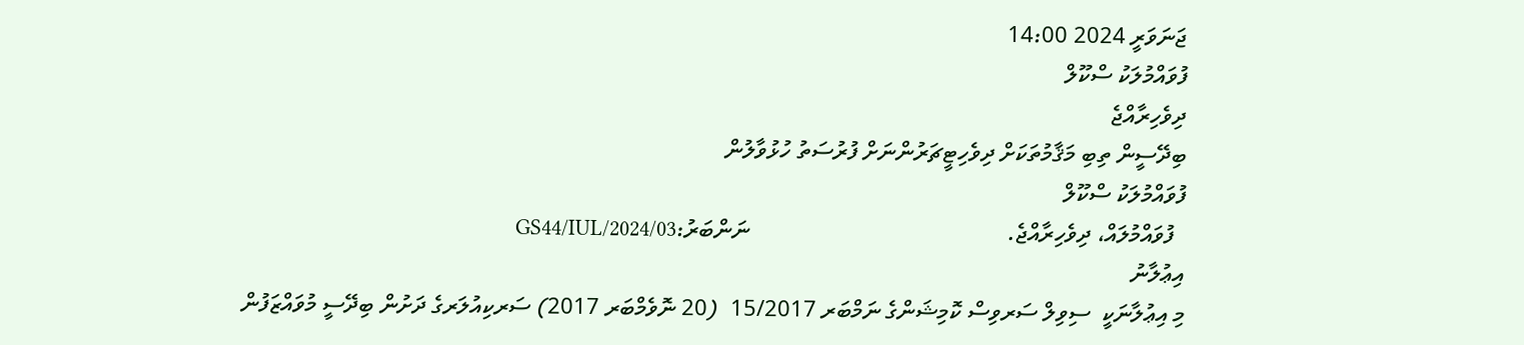ޖަނަވަރީ 2024 14:00
ފުވައްމުލަކު ސްކޫލް
ދިވެހިރާއްޖެ
ބިދޭސީން ތިބި މަޤާމުތަކަށް ދިވެހިޓީޗަރުންނަށް ފުރުސަތު ހުޅުވާލުން
ފުވައްމުލަކު ސްކޫލް
  ފުވައްމުލައް، ދިވެހިރާއްޖެ.                                             ނަންބަރު:GS44/IUL/2024/03
އިޢުލާނު
މި އިޢުލާނަކީ  ސިވިލް ސަރވިސް ކޮމިޝަންގެ ނަމްބަރ 15/2017  (20 ނޮވެމްބަރ 2017) ސަރކިއުލަރގެ ދަށުން ބިދޭސީ މުވައްޒަފުން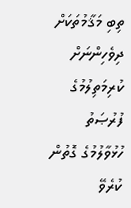ތިބި މަޤާމުތަކަށް ދިވެހިންނަށް ކުރިމަތިލުމުގެ ފުރުޞަތު ހުޅުވާލުމުގެ ގޮތުން ކުރެވޭ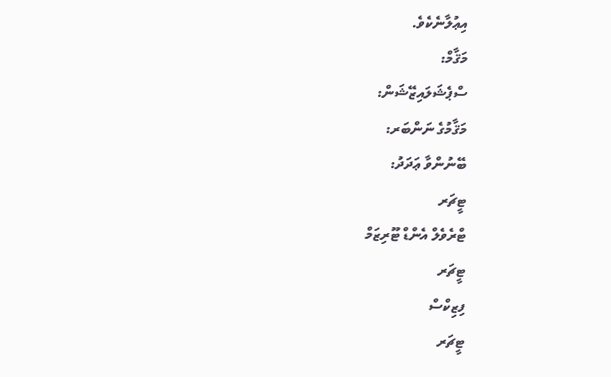އިޢުލާނެކެވެ.
މަޤާމް:
ސްޕެޝަލައިޒޭޝަން:
މަޤާމުގެ ނަންބަރ:
ބޭނުންވާ ޢަދަދު:
ޓީޗަރ
ޓްރެވެލް އެންޑް ޓޫރިޒަމް
ޓީޗަރ
ފިޒިކްސް
ޓީޗަރ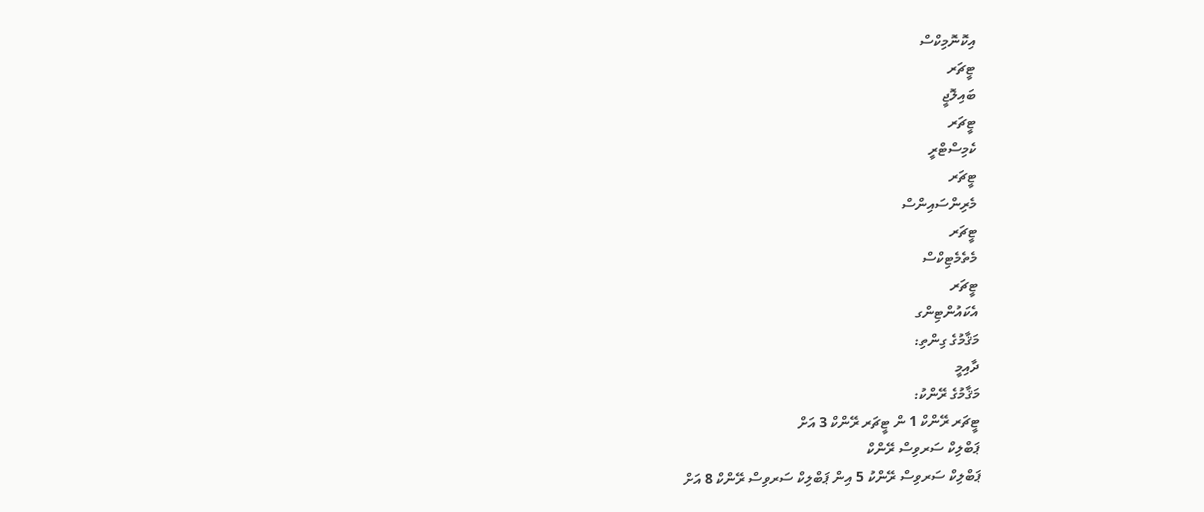އިކޮނޮމިކްސް
ޓީޗަރ
ބައިލޮޖީ
ޓީޗަރ
ކެމިސްޓްރީ
ޓީޗަރ
މެރިންސައިންސް
ޓީޗަރ
މެތެމެޓިކްސް
ޓީޗަރ
އެކައުންޓިންގ
މަޤާމުގެ ގިންތި:
ދާއިމީ
މަޤާމުގެ ރޭންކު:
ޓީޗަރ ރޭންކް 1 ން ޓީޗަރ ރޭންކް 3 އަށް
ޕަބްލިކް ސަރވިސް ރޭންކް
ޕަބްލިކް ސަރވިސް ރޭންކު 5 އިން ޕަބްލިކް ސަރވިސް ރޭންކް 8 އަށް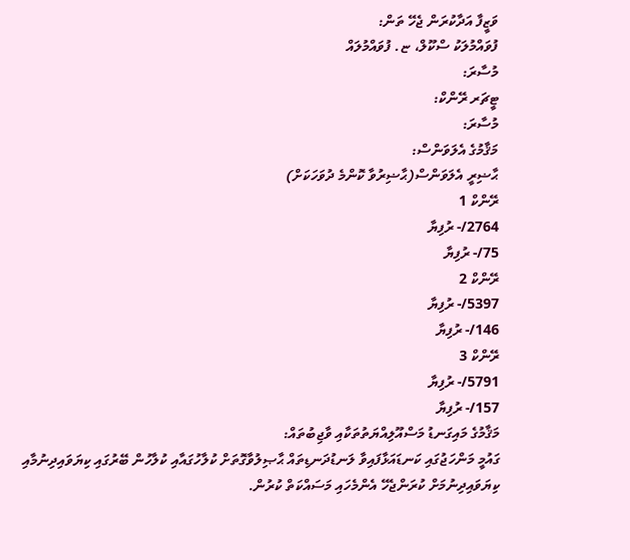ވަޒީފާ އަދާކުރަން ޖެހޭ ތަން:
ފުވައްމުލަކު ސްކޫލް، ޏ. ފުވައްމުލައް
މުސާރަ:
ޓީޗަރ ރޭންކް:
މުސާރަ:
މަޤާމުގެ އެލަވަންސް:
ޙާޟިރީ އެލަވަންސް(ޙާޟިރުވާ ކޮންމެ ދުވަހަކަށް)
ރޭންކް 1
2764/- ރުފިޔާ
75/- ރުފިޔާ
ރޭންކް 2
5397/- ރުފިޔާ
146/- ރުފިޔާ
ރޭންކް 3
5791/- ރުފިޔާ
157/- ރުފިޔާ
މަޤާމުގެ މައިގަނޑު މަސްއޫލިއްޔަތުތަކާއި ވާޖިބުތައް:
ގައުމީ މަންހަޖުގައި ކަނޑައަޅާފައިވާ ލަނޑުދަނޑިތައް ޙާޞިލުވާގޮތަށް ކުލާހުގައާއި ކުލާހުން ބޭރުގައި ކިޔަވައިދިނުމާއި ކިޔަވައިދިނުމަށް ކުރަންޖެހޭ އެންމެހައި މަސައްކަތް ކުރުން.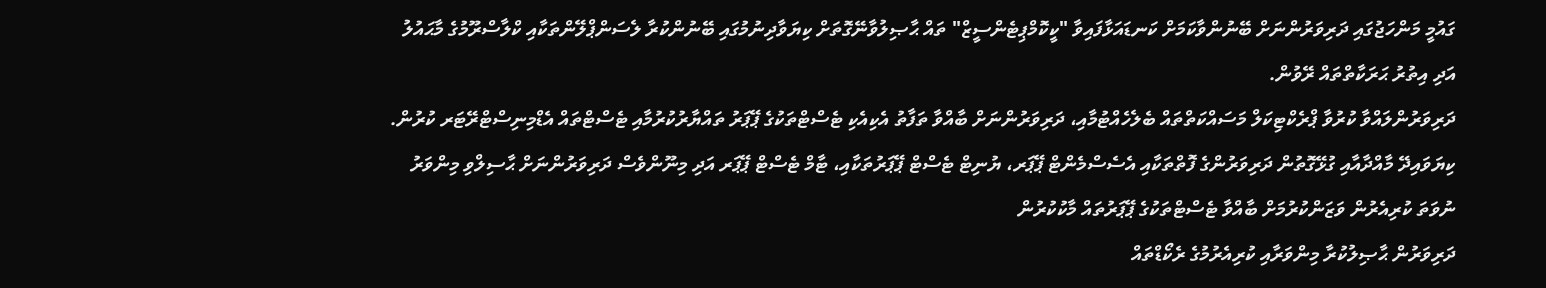ގައުމީ މަންހަޖުގައި ދަރިވަރުންނަށް ބޭނުންވާކަމަށް ކަނޑައަޅާފައިވާ "ކީކޮމްޕިޓެންސީޒް" ތައް ޙާޞިލުވާނޭގޮތަށް ކިޔަވާދިނުމުގައި ބޭނުންކުރާ ލެސަންޕްލޭންތަކާއި ކްލާސްރޫމުގެ މާޙައުލު އަދި އިތުރު ޙަރަކާތްތައް ރޭވުން.
ދަރިވަރުންލައްވާ ކުރުވާ ޕްރެކްޓިކަލް މަސައްކަތްތައް ބެލެހެއްޓުމާއި، ދަރިވަރުންނަށް ބާއްވާ ތަފާތު އެކިއެކި ޓެސްޓްތަކުގެ ޕޭޕަރު ތައްޔާރުކުރުމާއި ޓެސްޓްތައް އެޑްމިނިސްޓްރޭޓަރ ކުރުން.
ކިޔަވައިދޭ މާއްދާއާއި ގުޅޭގޮތުން ދަރިވަރުންގެ ފޮތްތަކާއި އެސެސްމެންޓް ޕޭޕަރ، ޔުނިޓް ޓެސްޓް ޕޭޕަރުތަކާއި، ޓާމް ޓެސްޓް ޕޭޕަރ އަދި މިނޫންވެސް ދަރިވަރުންނަށް ޙާސިލްވި މިންވަރު ނުވަތަ ކުރިއެރުން ވަޒަންކުރުމަށް ބާއްވާ ޓެސްޓްތަކުގެ ޕޭޕަރުތައް މާކުކުރުން
ދަރިވަރުން ޙާޞިލުކުރާ މިންވަރާއި ކުރިއެރުމުގެ ރެކޯޑްތައް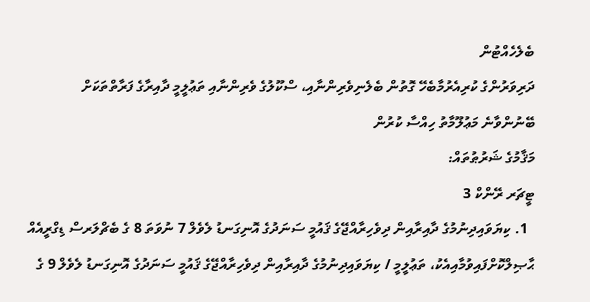ބެލެހެއްޓުން
ދަރިވަރުންގެ ކުރިއެރުމާބެހޭ ގޮތުން ބެލެނިވެރިންނާއި، ސްކޫލުގެ ވެރިންނާއި ތަޢުލީމީ ދާއިރާގެ ފަރާތްތަކަށް ބޭނުންވާނެ މަޢުލޫމާތު ހިއްސާ ކުރުން
މަޤާމުގެ ޝަރުޠުތައް:
ޓީޗަރ ރޭންކް 3
  1. ކިޔަވައިދިނުމުގެ ދާއިރާއިން ދިވެހިރާއްޖޭގެ ޤައުމީ ސަނަދުގެ އޮނިގަނޑު ލެވެލް 7 ނުވަތަ 8 ގެ ބެޗްލަރސް ޑިގްރީއެއް ޙާޞިލްކޮށްފައިވުމާއިއެކު، ތަޢުލީމީ / ކިޔަވައިދިނުމުގެ ދާއިރާއިން ދިވެހިރާއްޖޭގެ ޤައުމީ ސަނަދުގެ އޮނިގަނޑު ލެވެލް 9 ގެ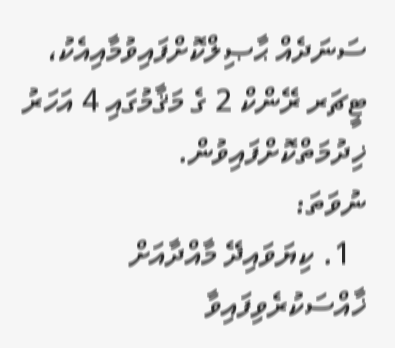ސަނަދެއް ޙާޞިލްކޮށްފައިވުމާއިއެކު، ޓީޗަރ ރޭންކް 2 ގެ މަޤާމުގައި 4 އަހަރު ޚިދުމަތްކޮށްފައިވުން.
ނުވަތަ:
  1. ކިޔަވައިދޭ މާއްދާއަށް ޚާއްސަކުރެވިފައިވާ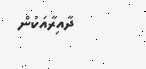ދާއިރާއަކުން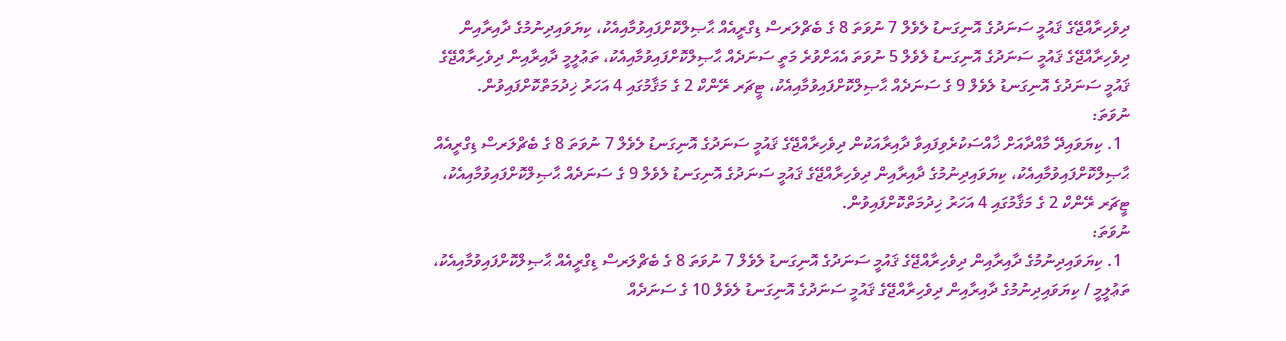ދިވެހިރާއްޖޭގެ ޤައުމީ ސަނަދުގެ އޮނިގަނޑު ލެވެލް 7 ނުވަތަ 8 ގެ ބެޗްލަރސް ޑިގްރީއެއް ޙާޞިލްކޮށްފައިވުމާއިއެކު، ކިޔަވައިދިނުމުގެ ދާއިރާއިން ދިވެހިރާއްޖޭގެ ޤައުމީ ސަނަދުގެ އޮނިގަނޑު ލެވެލް 5 ނުވަތަ އެއަށްވުރެ މަތީ ސަނަދެއް ޙާޞިލްކޮށްފައިވުމާއިއެކު، ތަޢުލީމީ ދާއިރާއިން ދިވެހިރާއްޖޭގެ ޤައުމީ ސަނަދުގެ އޮނިގަނޑު ލެވެލް 9 ގެ ސަނަދެއް ޙާޞިލްކޮށްފައިވުމާއިއެކު، ޓީޗަރ ރޭންކް 2 ގެ މަޤާމުގައި 4 އަހަރު ޚިދުމަތްކޮށްފައިވުން.
ނުވަތަ:
  1. ކިޔަވައިދޭ މާއްދާއަށް ޚާއްސަކުރެވިފައިވާ ދާއިރާއަކުން ދިވެހިރާއްޖޭގެ ޤައުމީ ސަނަދުގެ އޮނިގަނޑު ލެވެލް 7 ނުވަތަ 8 ގެ ބެޗްލަރސް ޑިގްރީއެއް ޙާޞިލްކޮށްފައިވުމާއިއެކު، ކިޔަވައިދިނުމުގެ ދާއިރާއިން ދިވެހިރާއްޖޭގެ ޤައުމީ ސަނަދުގެ އޮނިގަނޑު ލެވެލް 9 ގެ ސަނަދެއް ޙާޞިލްކޮށްފައިވުމާއިއެކު، ޓީޗަރ ރޭންކް 2 ގެ މަޤާމުގައި 4 އަހަރު ޚިދުމަތްކޮށްފައިވުން.
ނުވަތަ:
  1. ކިޔަވައިދިނުމުގެ ދާއިރާއިން ދިވެހިރާއްޖޭގެ ޤައުމީ ސަނަދުގެ އޮނިގަނޑު ލެވެލް 7 ނުވަތަ 8 ގެ ބެޗްލަރސް ޑިގްރީއެއް ޙާޞިލްކޮށްފައިވުމާއިއެކު، ތަޢުލީމީ / ކިޔަވައިދިނުމުގެ ދާއިރާއިން ދިވެހިރާއްޖޭގެ ޤައުމީ ސަނަދުގެ އޮނިގަނޑު ލެވެލް 10 ގެ ސަނަދެއް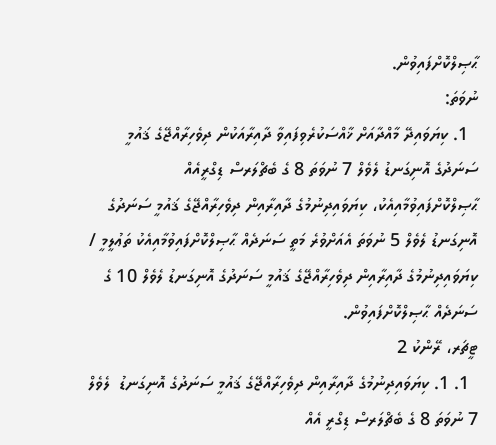ޙާޞިލްކޮށްފައިވުން.
ނުވަތަ:
  1. ކިޔަވައިދޭ މާއްދާއަށް ޚާއްސަކުރެވިފައިވާ ދާއިރާއަކުން ދިވެހިރާއްޖޭގެ ޤައުމީ ސަނަދުގެ އޮނިގަނޑު ލެވެލް 7 ނުވަތަ 8 ގެ ބެޗްލަރސް ޑިގްރީއެއް ޙާޞިލްކޮށްފައިވުމާއިއެކު، ކިޔަވައިދިނުމުގެ ދާއިރާއިން ދިވެހިރާއްޖޭގެ ޤައުމީ ސަނަދުގެ އޮނިގަނޑު ލެވެލް 5 ނުވަތަ އެއަށްވުރެ މަތީ ސަނަދެއް ޙާޞިލްކޮށްފައިވުމާއިއެކު ތަޢުލީމީ / ކިޔަވައިދިނުމުގެ ދާއިރާއިން ދިވެހިރާއްޖޭގެ ޤައުމީ ސަނަދުގެ އޮނިގަނޑު ލެވެލް 10 ގެ ސަނަދެއް ޙާޞިލްކޮށްފައިވުން.
ޓީޗަރ، ރޭންކު 2
  1. 1. ކިޔަވައިދިނުމުގެ ދާއިރާއިން ދިވެހިރާއްޖޭގެ ޤައުމީ ސަނަދުގެ އޮނިގަނޑު  ލެވެލް 7 ނުވަތަ 8 ގެ ބެޗްލަރސް ޑިގްރީ އެއް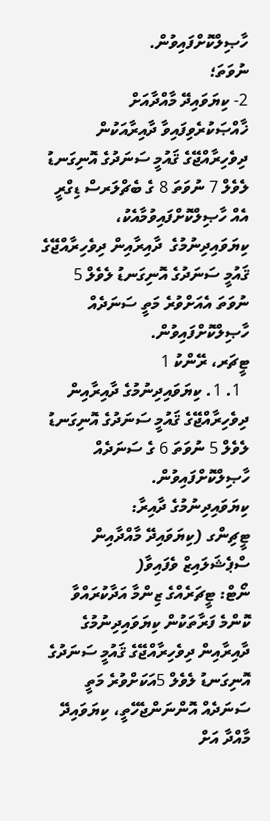ހާޞިލްކޮށްފައިވުން.
ނުވަތަ؛
2- ކިޔަވައިދޭ މާއްދާއަށް ޚާއްޞަކުރެވިފައިވާ ދާއިރާއަކުން ދިވެހިރާއްޖޭގެ ޤައުމީ ސަނަދުގެ އޮނިގަނޑު  ލެވެލް 7 ނުވަތަ 8 ގެ ބެޗްލަރސް ޑިގްރީ އެއް ހާޞިލްކޮށްފައިވުމާއެކު، ކިޔަވައިދިނުމުގެ  ދާއިރާއިން ދިވެހިރާއްޖޭގެ ޤައުމީ ސަނަދުގެ އޮނިގަނޑު ލެވެލް 5 ނުވަތަ އެއަށްވުރެ މަތީ ސަނަދެއް ހާޞިލްކޮށްފައިވުން.
ޓީޗަރ، ރޭންކު 1
  1. 1. ކިޔަވައިދިނުމުގެ ދާއިރާއިން ދިވެހިރާއްޖޭގެ ޤައުމީ ސަނަދުގެ އޮނިގަނޑު  ލެވެލް 5 ނުވަތަ 6 ގެ ސަނަދެއް ހާޞިލްކޮށްފައިވުން.
ކިޔަވައިދިނުމުގެ ދާއިރާ:
ޓީޗިންގ (ކިޔަވައިދޭ މާއްދާއިން ސްޕެޝަލައިޒް ވެފައިވާ(
ނޯޓް: ޓީޗަރެއްގެ ޒިންމާ އަދާކުރައްވާ ކޮންމެ ފަރާތަކުން ކިޔަވައިދިނުމުގެ ދާއިރާއިން ދިވެހިރާއްޖޭގެ ޤައުމީ ސަނަދުގެ އޮނިގަނޑު ލެވެލް 5އަކަށްވުރެ މަތީ ސަނަދެއް އޮންނަންޖެހޭތީ، ކިޔަވައިދޭ މާއްދާ އަށް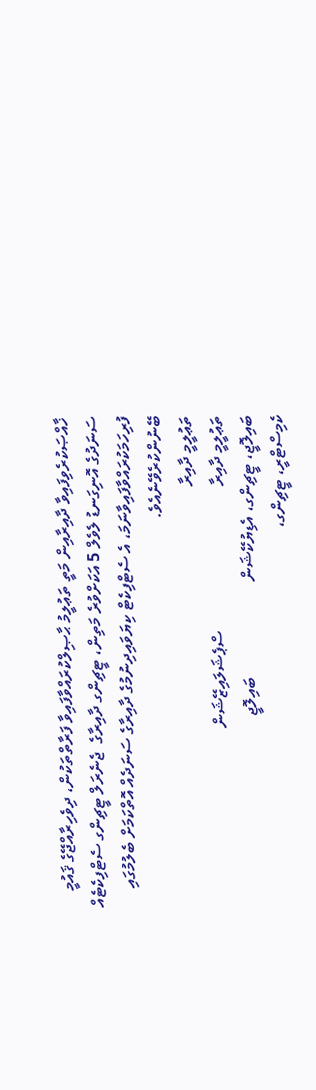ޚާއްޞަކުރެވިފައިވާ ދާއިރާއިން މަތީ ތަޢުލީމު ޙާޞިލްކުރައްވާފައިވާ ފަރާތްތަކުން، ދިވެހިރާއްޖޭގެ ޤައުމީ ސަނަދުގެ އޮނިގަނޑު ލެވެލް 5 އަކަށްވުރެ މަތިން، ޓީޗިންގ ދާއިރާގެ  ޖެނެރަލް ޓީޗިންގ ސެޓްފިކެޓެއް ފުރިހަމަކުރައްވާފައިވާނަމަ، އެ ސެޓްފިކެޓް ކިޔަވައިދިނުމުގެ ދާއިރާގެ ސަނަދެއް އޮތްކަމަށް ބެލުމުގައި ބޭނުންކުރެވޭނެއެވެ.
ތަޢުލީމީ ދާއިރާ
ތަޢުލީމީ ދާއިރާ                                   ސްޕެޝަލައިޒޭޝަން
ބައިލޮޖީ، ޓީޗިންގ، އެޑިޔުކޭޝަން                       ބައިލޮޖީ
ކެމިސްޓްރީ، ޓީޗިންގ،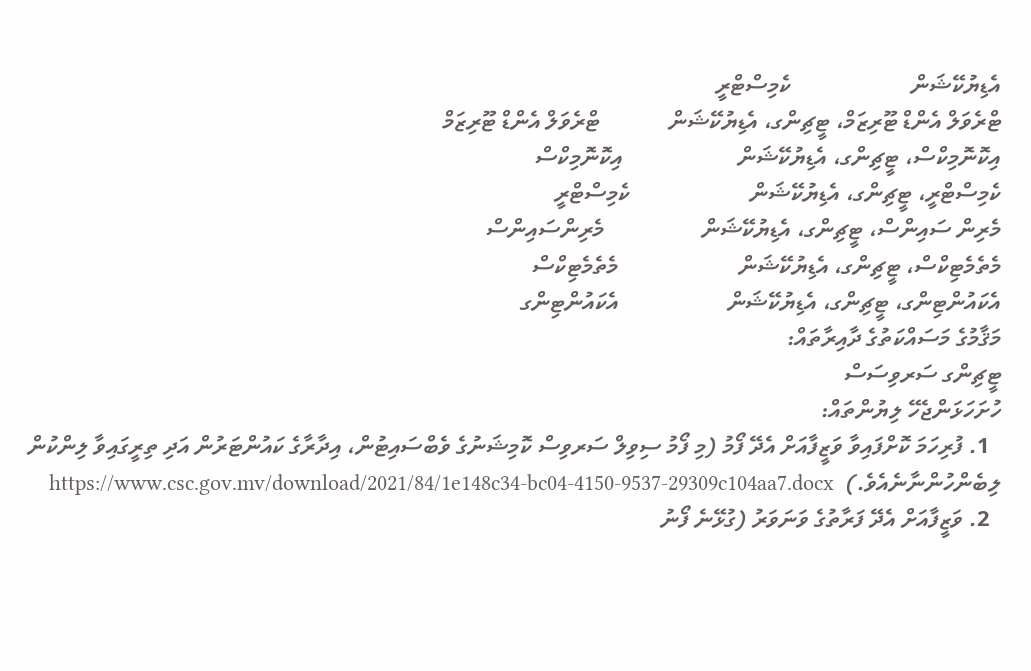އެޑިޔުކޭޝަން                     ކެމިސްޓްރީ
ޓްރެވަލް އެންޑް ޓޫރިޒަމް، ޓީޗިންގ، އެޑިޔުކޭޝަން            ޓްރެވަލް އެންޑް ޓޫރިޒަމް
އިކޮނޮމިކްސް، ޓީޗިންގ، އެޑިޔުކޭޝަން                    އިކޮނޮމިކްސް
ކެމިސްޓްރީ، ޓީޗިންގ، އެޑިޔުކޭޝަން                     ކެމިސްޓްރީ
މެރިން ސައިންސް، ޓީޗިންގ، އެޑިޔުކޭޝަން                 މެރިންސައިންސް
މެތެމެޓިކްސް، ޓީޗިންގ، އެޑިޔުކޭޝަން                     މެތެމެޓިކްސް
އެކައުންޓިންގ، ޓީޗިންގ، އެޑިޔުކޭޝަން                   އެކައުންޓިންގ
މަޤާމުގެ މަސައްކަތުގެ ދާއިރާތައް:
ޓީޗިންގ ސަރވިސަސް
ހުށަހަޅަންޖެހޭ ލިޔުންތައް:
  1. ފުރިހަމަ ކޮށްފައިވާ ވަޒީފާއަށް އެދޭ ފޯމު (މި ފޯމު ސިވިލް ސަރވިސް ކޮމިޝަނުގެ ވެބްސައިޓުން، އިދާރާގެ ކައުންޓަރުން އަދި ތިރީގައިވާ ލިންކުން ލިބެންހުންނާނެއެވެ.)  https://www.csc.gov.mv/download/2021/84/1e148c34-bc04-4150-9537-29309c104aa7.docx
  2. ވަޒީފާއަށް އެދޭ ފަރާތުގެ ވަނަވަރު (ގުޅޭނެ ފޯނު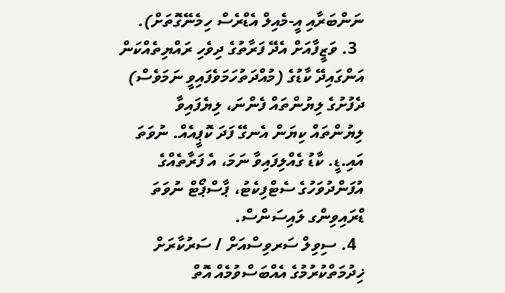ނަންބަރާއި އީ-މެއިލް އެޑްރެސް ހިމެނޭގޮތަށް).
  3. ވަޒީފާއަށް އެދޭ ފަރާތުގެ ދިވެހި ރައްޔިތެއްކަން އަންގައިދޭ ކާޑުގެ (މުއްދަތުހަމަވެފައިވީ ނަމަވެސް) ދެފުށުގެ ލިޔުންތައް ފެންނަ، ލިޔެފައިވާ ލިޔުންތައް ކިޔަން އެނގޭ ފަދަ ކޮޕީއެއް. ނުވަތަ އައި.ޑީ. ކާޑު ގެއްލިފައިވާ ނަމަ، އެ ފަރާތެއްގެ އުފަންދުވަހުގެ ސެޓްފިކެޓު، ޕާސްޕޯޓް ނުވަތަ ޑްރައިވިންގ ލައިސަންސް.
  4. ސިވިލް ސަރވިސްއަށް / ސަރުކާރަށް ޚިދުމަތްކުރުމުގެ އެއްބަސްވުމެއް އޮތް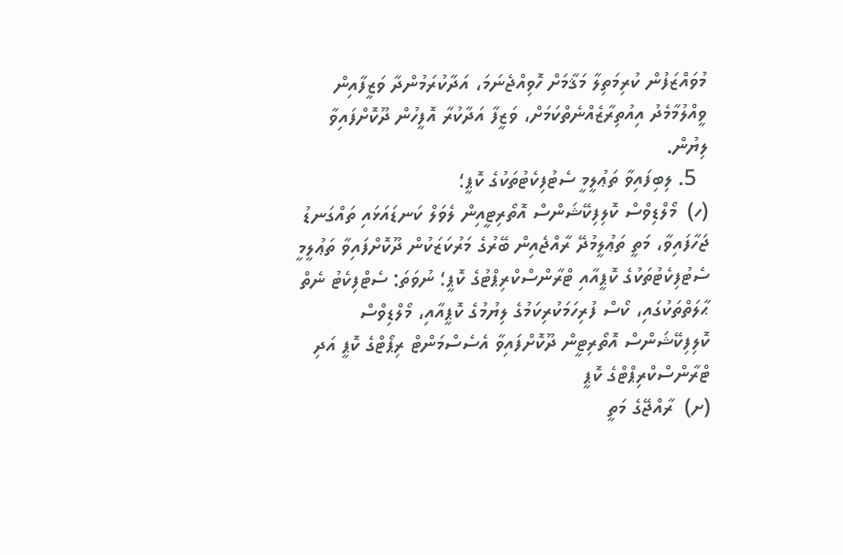މުވައްޒަފުން ކުރިމަތިލާ މަޤާމަށް ހޮވިއްޖެނަމަ، އަދާކުރަމުންދާ ވަޒީފާއިން ވީއްލުމާމެދު އިއުތިރާޒެއްނެތްކަމަށް، ވަޒީފާ އަދާކުރާ އޮފީހުން ދޫކޮށްފައިވާ ލިޔުން.
  5. ލިބިފައިވާ ތަޢުލީމީ ސެޓުފިކެޓުތަކުގެ ކޮޕީ؛
(ހ)  މޯލްޑިވްސް ކޮލިފިކޭޝަންސް އޮތޯރިޓީއިން ލެވަލް ކަނޑައަޅައި ތައްގަނޑު ޖަހާފައިވާ، މަތީ ތަޢުލީމުދޭ ރާއްޖެއިން ބޭރުގެ މަރުކަޒަކުން ދޫކޮށްފައިވާ ތަޢުލީމީ ސެޓުފިކެޓުތަކުގެ ކޮޕީއާއި ޓްރާންސްކްރިޕްޓުގެ ކޮޕީ؛ ނުވަތަ: ސެޓްފިކެޓު ނެތް ޙާލަތްތަކުގައި، ކޯސް ފުރިހަމަކުރިކަމުގެ ލިޔުމުގެ ކޮޕީއާއި، މޯލްޑިވްސް ކޮލިފިކޭޝަންސް އޮތޯރިޓީން ދޫކޮށްފައިވާ އެސެސްމަންޓް ރިޕޯޓްގެ ކޮޕީ އަދި ޓްރާންސްކްރިޕްޓްގެ ކޮޕީ
(ށ)  ރާއްޖޭގެ މަތީ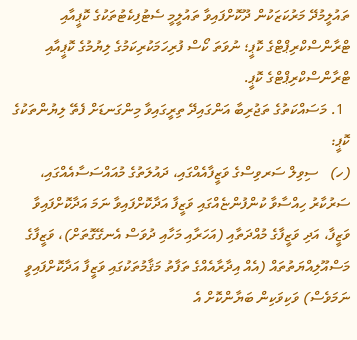ތައުލީމުދޭ މަރުކަޒަކުން ދޫކޮށްފައިވާ ތައުލީމީ ސެޓުފިކެޓުތަކުގެ ކޮޕީއާއި ޓްރާންސްކްރިޕްޓްގެ ކޮޕީ؛ ނުވަތަ ކޯސް ފުރިހަމަކުރިކަމުގެ ލިޔުމުގެ ކޮޕީއާއި ޓްރާންސްކްރިޕްޓްގެ ކޮޕީ.
  1. މަސައްކަތުގެ ތަޖުރިބާ އަންގައިދޭ ތިރީގައިވާ މިންގަނޑަށް ފެތޭ ލިޔުންތަކުގެ ކޮޕީ:
(ހ)   ސިވިލް ސަރވިސްގެ ވަޒީފާއެއްގައި، ދައުލަތުގެ މުއައްސަސާއެއްގައި، ސަރުކާރު ހިއްސާވާ ކުންފުންޏެއްގައި ވަޒީފާ އަދާކޮށްފައިވާ ނަމަ އަދާކޮށްފައިވާ ވަޒީފާ، އަދި ވަޒީފާގެ މުއްދަތާއި (އަހަރާއި މަހާއި ދުވަސް އެނގޭގޮތަށް)، ވަޒީފާގެ މަސްއޫލިއްޔަތުތައް (އެއް އިދާރާއެއްގެ ތަފާތު މަޤާމުތަކުގައި ވަޒީފާ އަދާކޮށްފައިވީ ނަމަވެސް) ވަކިވަކިން ބަޔާންކޮށް އެ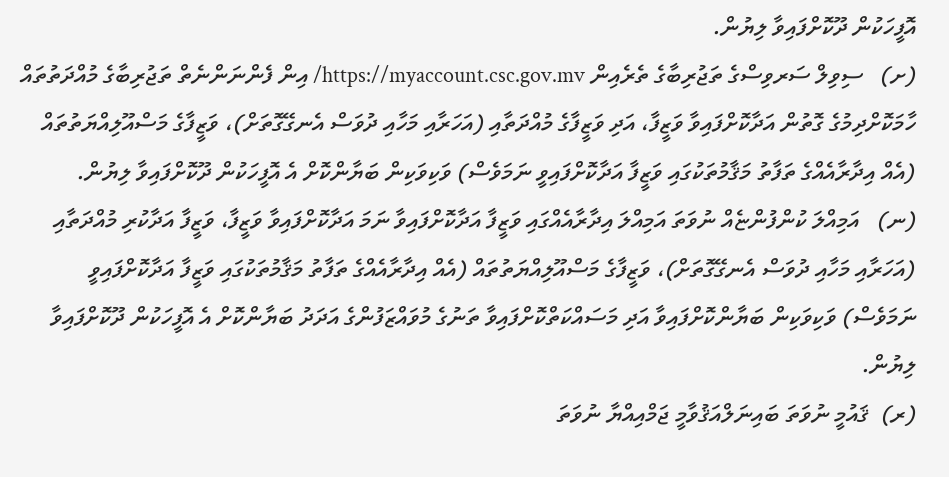އޮފީހަކުން ދޫކޮށްފައިވާ ލިޔުން.
(ށ)   ސިވިލް ސަރވިސްގެ ތަޖުރިބާގެ ތެރެއިން https://myaccount.csc.gov.mv/ އިން ފެންނަންނެތް ތަޖުރިބާގެ މުއްދަތުތައް ހާމަކޮށްދިމުގެ ގޮތުން އަދާކޮށްފައިވާ ވަޒީފާ، އަދި ވަޒީފާގެ މުއްދަތާއި (އަހަރާއި މަހާއި ދުވަސް އެނގޭގޮތަށް)، ވަޒީފާގެ މަސްއޫލިއްޔަތުތައް (އެއް އިދާރާއެއްގެ ތަފާތު މަޤާމުތަކުގައި ވަޒީފާ އަދާކޮށްފައިވީ ނަމަވެސް) ވަކިވަކިން ބަޔާންކޮށް އެ އޮފީހަކުން ދޫކޮށްފައިވާ ލިޔުން.
(ނ)   އަމިއްލަ ކުންފުންޏެއް ނުވަތަ އަމިއްލަ އިދާރާއެއްގައި ވަޒީފާ އަދާކޮށްފައިވާ ނަމަ އަދާކޮށްފައިވާ ވަޒީފާ، ވަޒީފާ އަދާކުރި މުއްދަތާއި (އަހަރާއި މަހާއި ދުވަސް އެނގޭގޮތަށް)، ވަޒީފާގެ މަސްއޫލިއްޔަތުތައް (އެއް އިދާރާއެއްގެ ތަފާތު މަޤާމުތަކުގައި ވަޒީފާ އަދާކޮށްފައިވީ ނަމަވެސް) ވަކިވަކިން ބަޔާންކޮށްފައިވާ އަދި މަސައްކަތްކޮށްފައިވާ ތަނުގެ މުވައްޒަފުންގެ އަދަދު ބަޔާންކޮށް އެ އޮފީހަކުން ދޫކޮށްފައިވާ ލިޔުން.
(ރ)  ޤައުމީ ނުވަތަ ބައިނަލްއަޤުވާމީ ޖަމްއިއްޔާ ނުވަތަ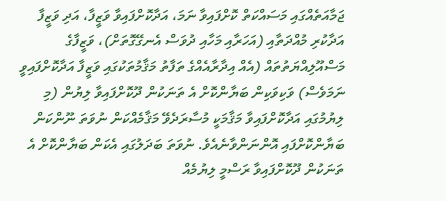ޖަމާއަތެއްގައި މަސައްކަތް ކޮށްފައިވާ ނަމަ، އަދާކޮށްފައިވާ ވަޒީފާ، އަދި ވަޒީފާ އަދާކުރި މުއްދަތާއި (އަހަރާއި މަހާއި ދުވަސް އެނގޭގޮތަށް)، ވަޒީފާގެ މަސްއޫލިއްޔަތުތައް (އެއް އިދާރާއެއްގެ ތަފާތު މަޤާމުތަކުގައި ވަޒީފާ އަދާކޮށްފައިވީ ނަމަވެސް) ވަކިވަކިން ބަޔާންކޮށް އެ ތަނަކުން ދޫކޮށްފައިވާ ލިޔުން (މި ލިޔުމުގައި އަދާކޮށްފައިވާ މަޤާމަކީ މުސާރަދެވޭ މަޤާމެއްކަން ނުވަތަ ނޫންކަން ބަޔާންކޮށްފައި އޮންނަންވާނެއެވެ. ނުވަތަ ބަދަލުގައި އެކަން ބަޔާންކޮށް އެ ތަނަކުން ދޫކޮށްފައިވާ ރަސްމީ ލިޔުމެއް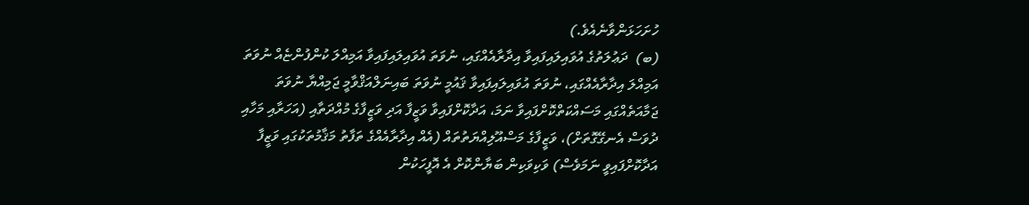ހުށަހަޅަންވާނެއެވެ.)
(ބ)  ދަޢުލަތުގެ އުވައިލައިފައިވާ އިދާރާއެއްގައި، ނުވަތަ އުވައިލައިފައިވާ އަމިއްލަ ކުންފުންޏެއް ނުވަތަ އަމިއްލަ އިދާރާއެއްގައި، ނުވަތަ އުވައިލައިފައިވާ ޤައުމީ ނުވަތަ ބައިނަލްއަޤްވާމީ ޖަމިއްޔާ ނުވަތަ ޖަމާއަތެއްގައި މަސައްކަތްކޮށްފައިވާ ނަމަ، އަދާކޮށްފައިވާ ވަޒީފާ އަދި ވަޒީފާގެ މުއްދަތާއި (އަހަރާއި މަހާއި ދުވަސް އެނގޭގޮތަށް)، ވަޒީފާގެ މަސްއޫލިއްޔަތުތައް (އެއް އިދާރާއެއްގެ ތަފާތު މަޤާމުތަކުގައި ވަޒީފާ އަދާކޮށްފައިވީ ނަމަވެސް) ވަކިވަކިން ބަޔާންކޮށް އެ އޮފީހަކުން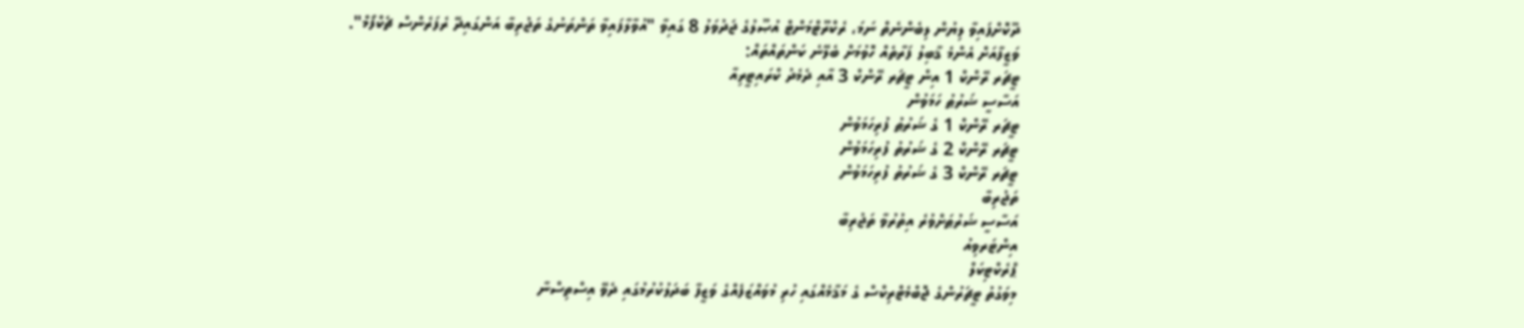ދޫކޮށްފައިވާ ލިޔުން ލިބެންނެތް ނަމަ، ރެކްރޫޓްމަންޓް އުޞޫލުގެ ޖަދުވަލު 8 ގައިވާ "އުވާލާފައިވާ ތަންތަނުގެ ތަޖުރިބާ އަންގައިދޭ ރެފަރެންސް ޗެކްފޯމް".
ވަޒީފާއަށް އެންމެ ޤާބިލު ފަރާތެއް ހޮވުމަށް ބެލޭނެ ކަންތައްތައް:
ޓީޗަރ ރޭންކް 1 އިން ޓީޗަރ ރޭންކް 3 އާއި ދެމެދު ކްރައިޓީރިއާ
އަސާސީ ޝަރުޠު ހަމަވުން
ޓީޗަރ ރޭންކް 1 ގެ ޝަރުޠު ފުރިހަމަވުން
ޓީޗަރ ރޭންކް 2 ގެ ޝަރުތު ފުރިހަމަވުން
ޓީޗަރ ރޭންކް 3 ގެ ޝަރުތު ފުރިހަމަވުން
ތަޖުރިބާ
އަސާސީ ޝަރުޠަށްވުރެ އިތުރުވާ ތަޖުރިބާ
އިންޓަރވިއު
ޕްރެކްޓިކަލް
މިވަގުތު ޓީޗަރުންގެ ޖޮބްމެޓްރިކްސް ގެ މަޤާމެއްގައި ހުރި މުވައްޒަފެއްގެ ވަޒީފާ ބަދަލުކުރުމުގައި ދެވޭ އިސްތިސްނާ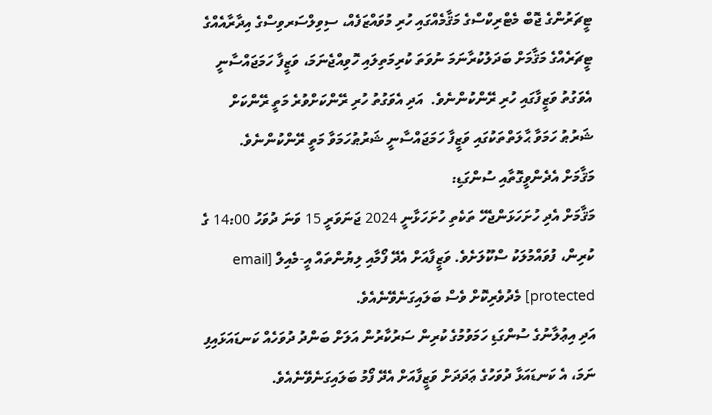ޓީޗަރުންގެ ޖޮބް މެޓްރިކްސްގެ މަޤާމެއްގައި ހުރި މުވައްޒަފެއް، ސިވިލްސަރވިސްގެ އިދާރާއެއްގެ ޓީޗަރެއްގެ މަޤާމަށް ބަދަލުކުރާނަމަ ނުވަތަ ކުރިމަތިލައި ހޮވިއްޖެނަމަ، ވަޒީފާ ހަމަޖައްސާނީ އެވަގުތު ވަޒީފާގައި ހުރި ރޭންކުންނެވެ.  އަދި އެވަގުތު ހުރި ރޭންކަށްވުރެ މަތީ ރޭންކަށް ޝަރުޠު ހަމަވާ ޙާލަތްތަކުގައި ވަޒީފާ ހަމަޖައްސާނީ ޝަރުޠުހަމަވާ މަތީ ރޭންކުންނެވެ.
މަޤާމަށް އެދެންވީގޮތާއި ސުންގަޑި:
މަޤާމަށް އެދި ހުށަހަޅަންޖެހޭ ތަކެތި ހުށަހަޅާނީ 2024 ޖަނަވަރީ 15 ވަނަ ދުވަހު 14:00 ގެ ކުރިން، ފުވައްމުލަކު ސްކޫލަށެވެ. ވަޒީފާއަށް އެދޭ ފޯމާއި ލިޔުންތައް އީ-މެއިލް [email protected] މެދުވެރިކޮށް ވެސް ބަލައިގަނެވޭނެއެވެ.
އަދި އިޢުލާނުގެ ސުންގަޑި ހަމަވުމުގެ ކުރިން ސަރުކާރުން އަލަށް ބަންދު ދުވަހެއް ކަނޑައަޅައިފި ނަމަ، އެ ކަނޑައަޅާ ދުވަހުގެ ޢަދަދަށް ވަޒީފާއަށް އެދޭ ފޯމު ބަލައިގަނެވޭނެއެވެ.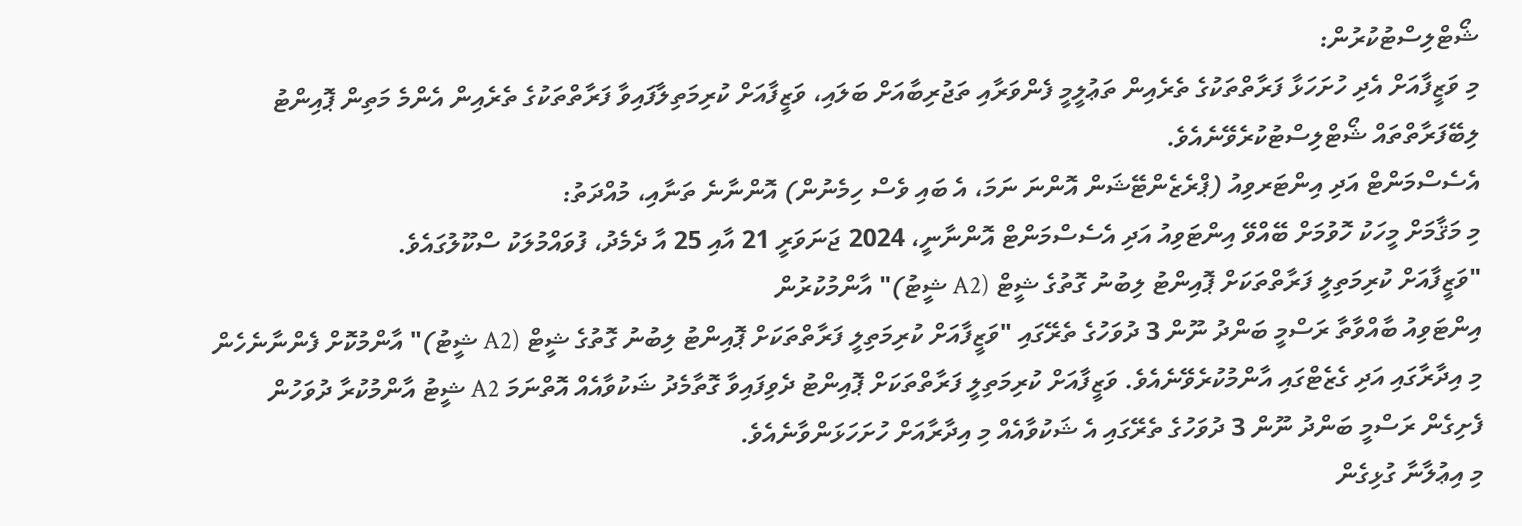ޝޯޓްލިސްޓުކުރުން:
މި ވަޒީފާއަށް އެދި ހުށަހަޅާ ފަރާތްތަކުގެ ތެރެއިން ތަޢުލީމީ ފެންވަރާއި ތަޖުރިބާއަށް ބަލައި، ވަޒީފާއަށް ކުރިމަތިލާފައިވާ ފަރާތްތަކުގެ ތެރެއިން އެންމެ މަތިން ޕޮއިންޓު ލިބޭފަރާތްތައް ޝޯޓްލިސްޓުކުރެވޭނެއެވެ.
އެސެސްމަންޓް އަދި އިންޓަރވިއު (ޕްރެޒެންޓޭޝަން އޮންނަ ނަމަ، އެ ބައި ވެސް ހިމެނުން) އޮންނާނެ ތަނާއި، މުއްދަތު:
މި މަޤާމަށް މީހަކު ހޮވުމަށް ބޭއްވޭ އިންޓަވިއު އަދި އެސެސްމަންޓް އޮންނާނީ، 2024 ޖަނަވަރީ 21 އާއި 25 އާ ދެމެދު، ފުވައްމުލަކު ސްކޫލުގައެވެ.
"ވަޒީފާއަށް ކުރިމަތިލީ ފަރާތްތަކަށް ޕޮއިންޓު ލިބުނު ގޮތުގެ ޝީޓް (A2 ޝީޓު)" އާންމުކުރުން
އިންޓަވިއު ބާއްވާތާ ރަސްމީ ބަންދު ނޫން 3 ދުވަހުގެ ތެރޭގައި "ވަޒީފާއަށް ކުރިމަތިލީ ފަރާތްތަކަށް ޕޮއިންޓު ލިބުނު ގޮތުގެ ޝީޓް (A2 ޝީޓު)" އާންމުކޮށް ފެންނާނެހެން މި އިދާރާގައި އަދި ގެޒެޓްގައި އާންމުކުރެވޭނެއެވެ. ވަޒީފާއަށް ކުރިމަތިލީ ފަރާތްތަކަށް ޕޮއިންޓު ދެވިފައިވާ ގޮތާމެދު ޝަކުވާއެއް އޮތްނަމަ A2 ޝީޓު އާންމުކުރާ ދުވަހުން ފެށިގެން ރަސްމީ ބަންދު ނޫން 3 ދުވަހުގެ ތެރޭގައި އެ ޝަކުވާއެއް މި އިދާރާއަށް ހުށަހަޅަންވާނެއެވެ.
މި އިޢުލާނާ ގުޅިގެން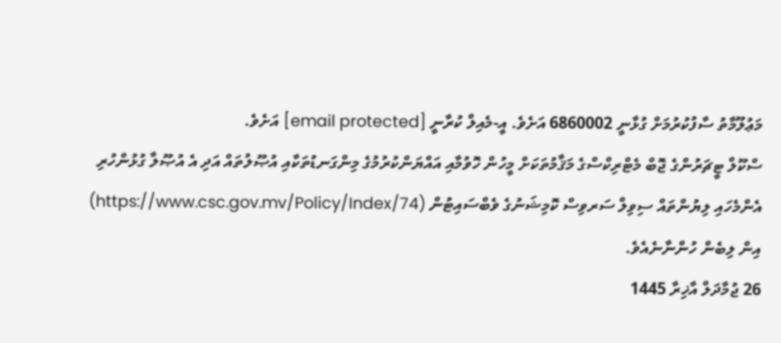މަޢުލޫމާތު ސާފުކުރުމަށް ގުޅާނީ 6860002 އަށެވެ. އީ-މެއިލް ކުރާނީ [email protected] އަށެވެ.
ސްކޫލް ޓީޗަރުންގެ ޖޮބް މެޓްރިކްސްގެ މަޤާމުތަކަށް މީހުން ހޮވުމާއި އައްޔަންކުރުމުގެ މިންގަނޑުތަކާއި އުޞޫލުތައް އަދި އެ އުޞޫލާ ގުޅުންހުރި އެންމެހައި ލިޔުންތައް ސިވިލް ސަރވިސް ކޮމިޝަނުގެ ވެބްސައިޓުން (https://www.csc.gov.mv/Policy/Index/74) އިން ލިބެން ހުންނާނެއެވެ.
26 ޖުމާދަލް އާޚިރާ 1445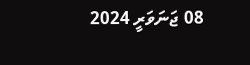08 ޖަނަވަރީ 2024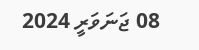08 ޖަނަވަރީ 2024